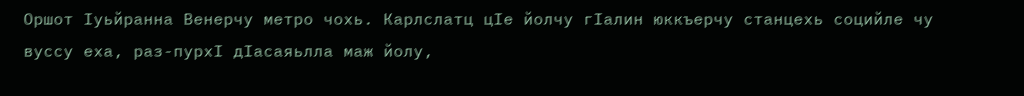Оршот Iуьйранна Венерчу метро чохь. Карлслатц цIе йолчу гIалин юккъерчу станцехь социйле чу вуссу еха, раз-пурхI дIасаяьлла маж йолу,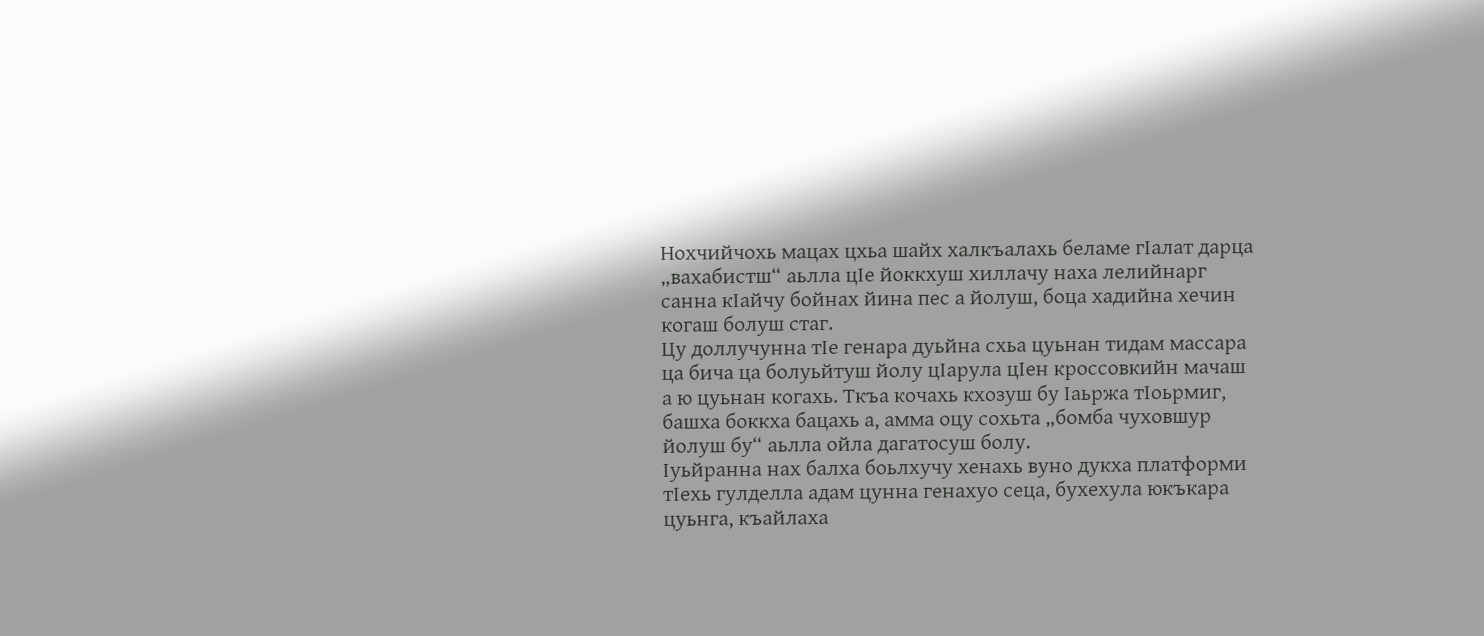Нохчийчохь мацах цхьа шайх халкъалахь беламе гIалат дарца „вахабистш“ аьлла цIе йоккхуш хиллачу наха лелийнарг санна кIайчу бойнах йина пес а йолуш, боца хадийна хечин когаш болуш стаг.
Цу доллучунна тIе генара дуьйна схьа цуьнан тидам массара ца бича ца болуьйтуш йолу цIарула цIен кроссовкийн мачаш а ю цуьнан когахь. Ткъа кочахь кхозуш бу Iаьржа тIоьрмиг, башха боккха бацахь а, амма оцу сохьта „бомба чуховшур йолуш бу“ аьлла ойла дагатосуш болу.
Iуьйранна нах балха боьлхучу хенахь вуно дукха платформи тIехь гулделла адам цунна генахуо сеца, бухехула юкъкара цуьнга, къайлаха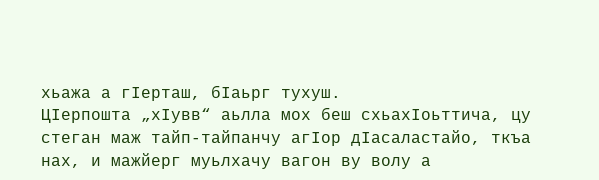хьажа а гIерташ, бIаьрг тухуш.
ЦIерпошта „хIувв“ аьлла мох беш схьахIоьттича, цу стеган маж тайп-тайпанчу агIор дIасаластайо, ткъа нах, и мажйерг муьлхачу вагон ву волу а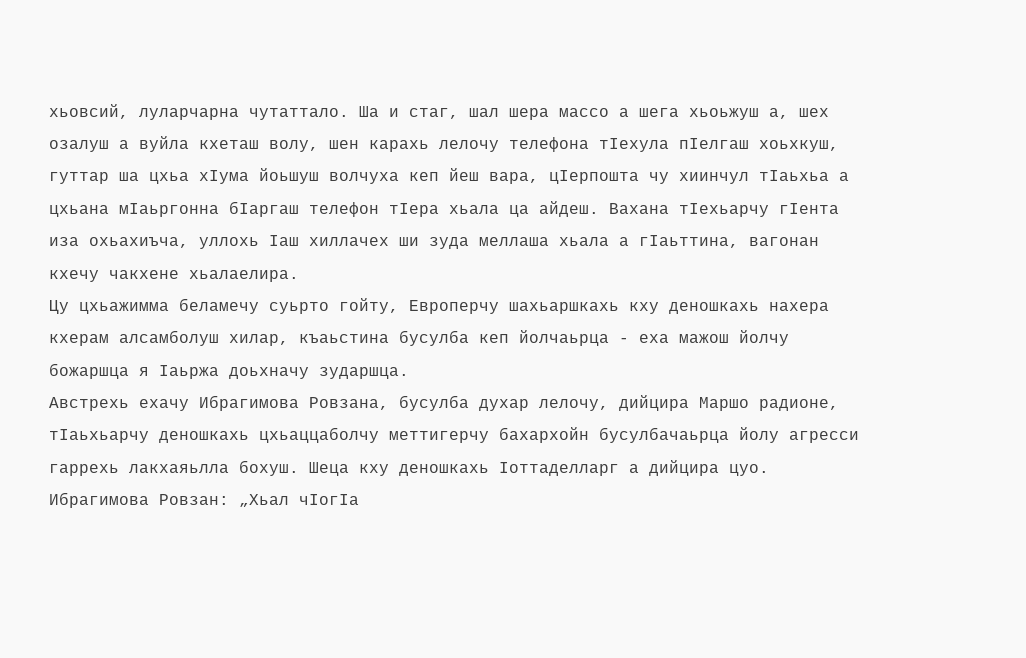хьовсий, луларчарна чутаттало. Ша и стаг, шал шера массо а шега хьоьжуш а, шех озалуш а вуйла кхеташ волу, шен карахь лелочу телефона тIехула пIелгаш хоьхкуш, гуттар ша цхьа хIума йоьшуш волчуха кеп йеш вара, цIерпошта чу хиинчул тIаьхьа а цхьана мIаьргонна бIаргаш телефон тIера хьала ца айдеш. Вахана тIехьарчу гIента иза охьахиъча, уллохь Iаш хиллачех ши зуда меллаша хьала а гIаьттина, вагонан кхечу чакхене хьалаелира.
Цу цхьажимма беламечу суьрто гойту, Европерчу шахьаршкахь кху деношкахь нахера кхерам алсамболуш хилар, къаьстина бусулба кеп йолчаьрца - еха мажош йолчу божаршца я Iаьржа доьхначу зударшца.
Австрехь ехачу Ибрагимова Ровзана, бусулба духар лелочу, дийцира Маршо радионе, тIаьхьарчу деношкахь цхьаццаболчу меттигерчу бахархойн бусулбачаьрца йолу агресси гаррехь лакхаяьлла бохуш. Шеца кху деношкахь Iоттаделларг а дийцира цуо.
Ибрагимова Ровзан: „Хьал чIогIа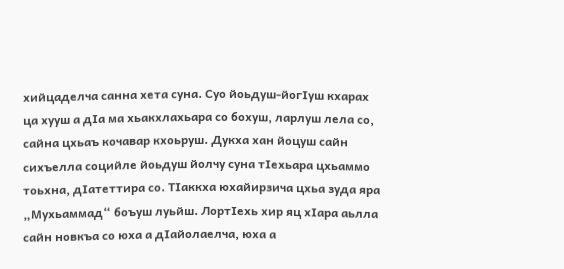хийцаделча санна хета суна. Суо йоьдуш-йогIуш кхарах ца хууш а дIа ма хьакхлахьара со бохуш, ларлуш лела со, сайна цхьаъ кочавар кхоьруш. Дукха хан йоцуш сайн сихъелла социйле йоьдуш йолчу суна тIехьара цхьаммо тоьхна, дIатеттира со. ТIаккха юхайирзича цхьа зуда яра „Мухьаммад“ боъуш луьйш. ЛортIехь хир яц хIара аьлла сайн новкъа со юха а дIайолаелча, юха а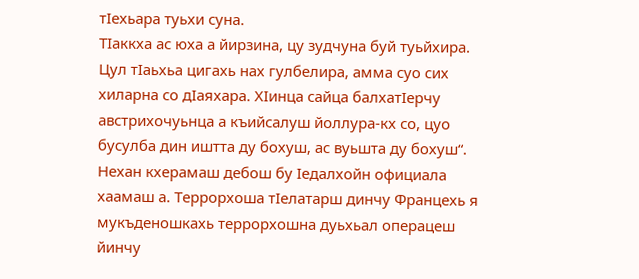тIехьара туьхи суна.
ТIаккха ас юха а йирзина, цу зудчуна буй туьйхира. Цул тIаьхьа цигахь нах гулбелира, амма суо сих хиларна со дIаяхара. ХIинца сайца балхатIерчу австрихочуьнца а къийсалуш йоллура-кх со, цуо бусулба дин иштта ду бохуш, ас вуьшта ду бохуш“.
Нехан кхерамаш дебош бу Iедалхойн официала хаамаш а. Террорхоша тIелатарш динчу Францехь я мукъденошкахь террорхошна дуьхьал операцеш йинчу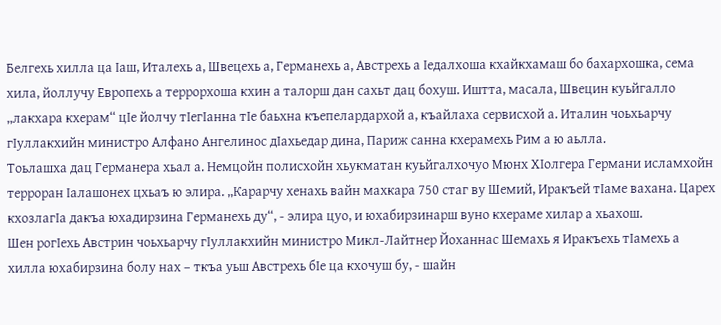Белгехь хилла ца Iаш, Италехь а, Швецехь а, Германехь а, Австрехь а Iедалхоша кхайкхамаш бо бахархошка, сема хила, йоллучу Европехь а террорхоша кхин а талорш дан сахьт дац бохуш. Иштта, масала, Швецин куьйгалло „лакхара кхерам“ цIе йолчу тIегIанна тIе баьхна къепелардархой а, къайлаха сервисхой а. Италин чоьхьарчу гIуллакхийн министро Алфано Ангелинос дIахьедар дина, Париж санна кхерамехь Рим а ю аьлла.
Тоьлашха дац Германера хьал а. Немцойн полисхойн хьукматан куьйгалхочуо Мюнх ХIолгера Германи исламхойн терроран Iалашонех цхьаъ ю элира. „Карарчу хенахь вайн махкара 750 стаг ву Шемий, Иракъей тIаме вахана. Царех кхозлагIа дакъа юхадирзина Германехь ду“, - элира цуо, и юхабирзинарш вуно кхераме хилар а хьахош.
Шен рогIехь Австрин чоьхьарчу гIуллакхийн министро Микл-Лайтнер Йоханнас Шемахь я Иракъехь тIамехь а хилла юхабирзина болу нах – ткъа уьш Австрехь бIе ца кхочуш бу, - шайн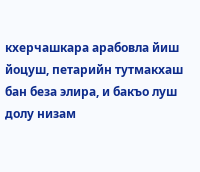кхерчашкара арабовла йиш йоцуш, петарийн тутмакхаш бан беза элира, и бакъо луш долу низам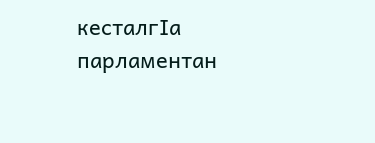кесталгIа парламентан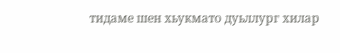тидаме шен хьукмато дуьллург хилар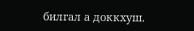билгал а доккхуш.